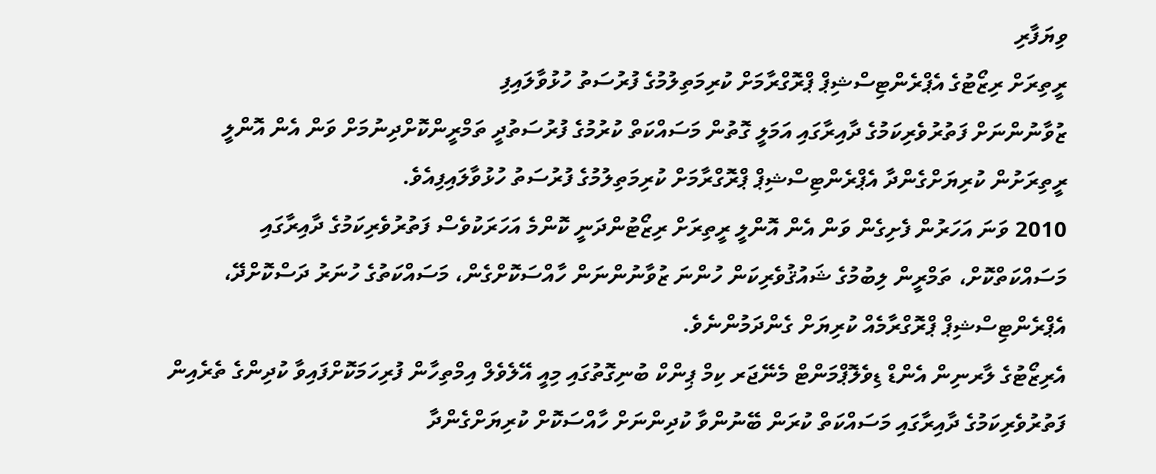ވިޔަފާރި
ރީތިރަށް ރިޒޯޓުގެ އެޕްރެންޓިސްޝިޕް ޕްރޮގްރާމަށް ކުރިމަތިލުމުގެ ފުރުސަތު ހުޅުވާލައިފި
ޒުވާނުންނަށް ފަތުރުވެރިކަމުގެ ދާއިރާގައި އަމަލީ ގޮތުން މަސައްކަތް ކުރުމުގެ ފުރުސަތުދީ ތަމްރީންކޮށްދިނުމަށް ވަން އެން އޮންލީ ރީތިރަށުން ކުރިޔަށްގެންދާ އެޕްރެންޓިސްޝިޕް ޕްރޮގްރާމަށް ކުރިމަތިލުމުގެ ފުރުސަތު ހުޅުވާލައިފިއެވެ.
2010 ވަނަ އަހަރުން ފެށިގެން ވަން އެން އޮންލީ ރީތިރަށް ރިޒޯޓުންދަނީ ކޮންމެ އަހަރަކުވެސް ފަތުރުވެރިކަމުގެ ދާއިރާގައި މަސައްކަތްކޮށް، ތަމްރީން ލިބުމުގެ ޝައުޤުވެރިކަން ހުންނަ ޒުވާނުންނަން ހާއްސަކޮށްގެން، މަސައްކަތުގެ ހުނަރު ދަސްކޮށްދޭ، އެޕްރެންޓިސްޝިޕް ޕްރޮގްރާމެއް ކުރިޔަށް ގެންދަމުންނެވެ.
އެރިޒޯޓުގެ ލާރނިން އެންޑް ޑިވެލޮޕްމަންޓް މެނޭޖަރ ކިމް ޕިންކް ބުނިގޮތުގައި މިއީ އޭލެވެލް އިމްތިހާން ފުރިހަމަކޮށްފައިވާ ކުދިންގެ ތެރެއިން ފަތުރުވެރިކަމުގެ ދާއިރާގައި މަސައްކަތް ކުރަން ބޭނުންވާ ކުދިންނަށް ހާއްސަކޮށް ކުރިޔަށްގެންދާ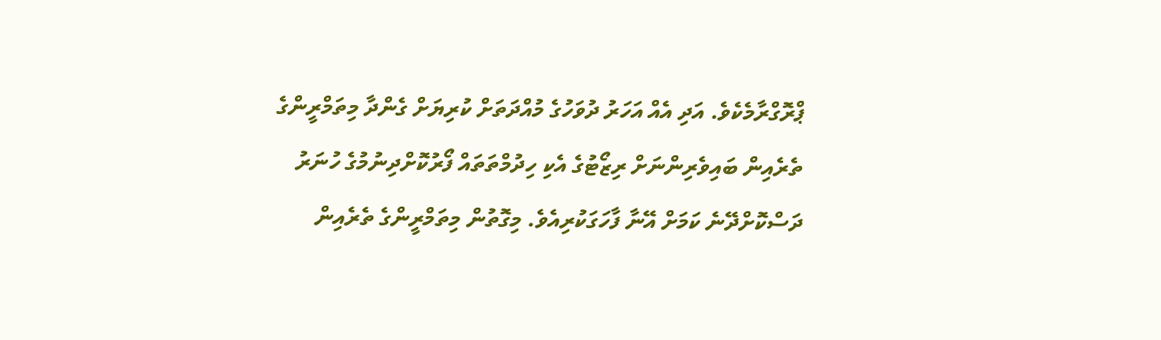ޕްރޮގްރާމެކެވެ. އަދި އެއް އަހަރު ދުވަހުގެ މުއްދަތަށް ކުރިޔަށް ގެންދާ މިތަމްރީންގެ ތެރެއިން ބައިވެރިންނަށް ރިޒޯޓުގެ އެކި ހިދުމްތަތައް ފޯރުކޮށްދިނުމުގެ ހުނަރު ދަސްކޮށްދޭނެ ކަމަށް އޭނާ ފާހަގަކުރިއެވެ. މިގޮތުން މިތަމްރީންގެ ތެރެއިން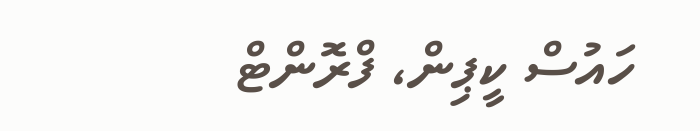ހައުސް ކީޕިން، ފްރޮންޓް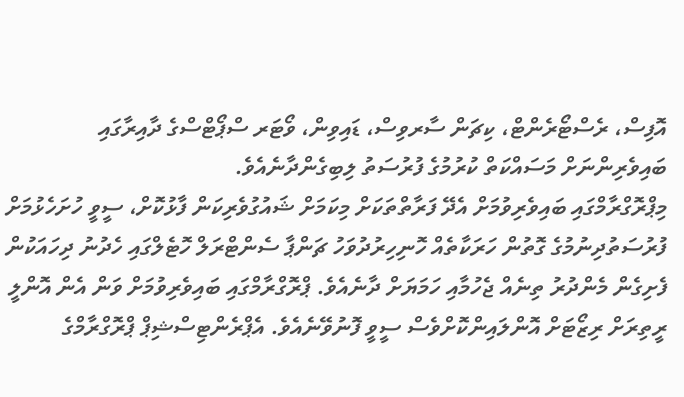އޮފިސް، ރެސްޓޯރެންޓް، ކިޗަން ސާރވިސް، ޑައިވިން، ވޯޓަރ ސްޕޯޓްސްގެ ދާއިރާގައި ބައިވެރިންނަށް މަސައްކަތް ކުރުމުގެ ފުރުސަތު ލިބިގެންދާނެއެވެ.
މިޕްރޮގްރާމްގައި ބައިވެރިވުމަށް އެދޭ ފަރާތްތަކަށް މިކަމަށް ޝައުގުވެރިކަން ފާޅުކޮށް، ސީވީ ހުށަހެޅުމަށް ފުރުސަތުދިނުމުގެ ގޮތުން ހަރަކާތެއް ހޮނިހިރުދުވަހު ޗަންޕާ ސެންޓްރަލް ހޮޓެލްގައި ހެދުނު ދިހައަކުން ފެށިގެން މެންދުރު ތިނެއް ޖެހުމާއި ހަމަޔަށް ދާނެއެވެ. ޕްރޮގްރާމްގައި ބައިވެރިވުމަށް ވަން އެން އޮންލީ ރީތިރަށް ރިޒޯޓަށް އޮންލައިންކޮށްވެސް ސީވީ ފޮނުވޭނެއެވެ. އެޕްރެންޓިސްޝިޕް ޕްރޮގްރާމްގެ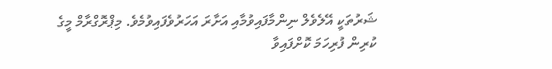ޝަރުތަކީ އޭލެވެލް ނިންމާފައިވުމާއި އަށާރަ އަހަރުވެފައިވުމެވެ. މިޕްރޮގްރާމް މީގެ ކުރިން ފުރިހަމަ ކޮށްފައިވާ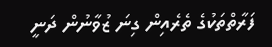ފަރާތްތަކުގެ ތެރެއިން ގިނަ ޒުވާނުން ދަނީ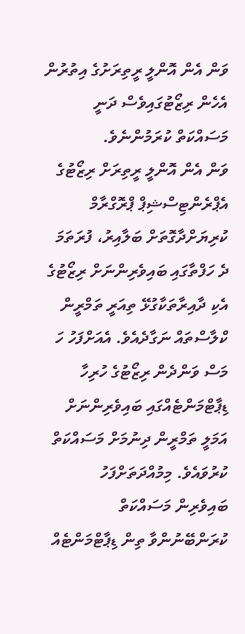ވަން އެން އޮންލީ ރީތިރަށުގެ އިތުރުން އެހެން ރިޒޯޓުގައިވެސް ދަނީ މަސައްކަތް ކުރަމުންނެވެ.
ވަން އެން އޮންލީ ރީތިރަށް ރިޒޯޓުގެ އެޕްރެންޓިސްޝިޕް ޕްރޮގްރާމް ކުރިޔަށްދާގޮތަށް ބަލާއިރު، ފުރަތަމަ ދެ ހަފްތާގައި ބައިވެރިންނަށް ރިޒޯޓުގެ އެކި ދާއިރާތަކާގުޅޭ ތިއަރީ ތަމްރީން ކްލާސްތައް ނަގާދެއެވެ. އެއަށްފަހު ހަ މަސް ވަންދެން ރިޒޯޓުގެ ހުރިހާ ޑިޕާޓްމަންޓެއްގައި ބައިވެރިންނަށް އަމަލީ ތަމްރީން ދިނުމަށް މަސައްކަތް ކުރުވައެވެ. މިމުއްދަތަށްފަހު ބައިވެރިން މަސައްކަތް ކުރަންބޭނުންވާ ތިން ޑިޕާޓްމަންޓެއް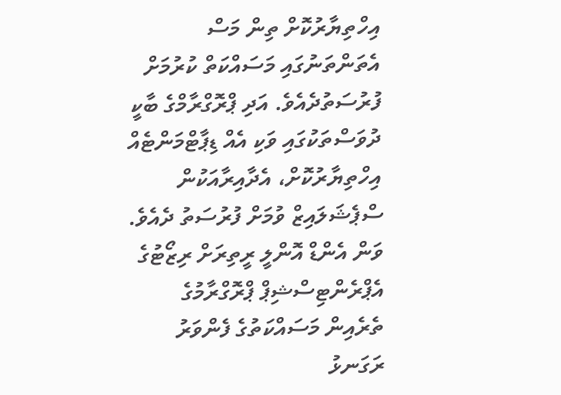އިހްތިޔާރުކޮށް ތިން މަސް އެތަންތަނުގައި މަސައްކަތް ކުރުމަށް ފުރުސަތުދެއެވެ. އަދި ޕްރޮގްރާމްގެ ބާކީ ދުވަސްތަކުގައި ވަކި އެއް ޑިޕާޓްމަންޓެއް އިހްތިޔާރުކޮށް، އެދާއިރާއަކުން ސްޕެޝަލައިޒް ވުމަށް ފުރުސަތު ދެއެވެ.
ވަން އެންޑް އޮންލީ ރީތިރަށް ރިޒޯޓުގެ އެޕްރެންޓިސްޝިޕް ޕްރޮގްރާމުގެ ތެރެއިން މަސައްކަތުގެ ފެންވަރު ރަގަނޅު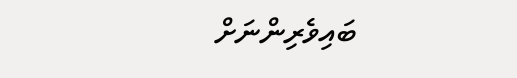ބައިވެރިންނަށް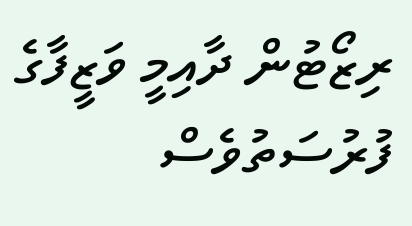ރިޒޯޓުން ދާއިމީ ވަޒީފާގެ ފުރުސަތުވެސް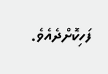ފަހިކޮށްދެއެވެ.